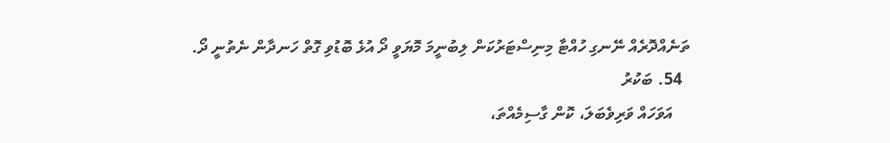ތަނެއްދޮރެއް ނޭނގި ހުއްޓާ މިނިސްޓަރުކަން ލިބުނީމަ މޮޔަވީ ދޯ އުޅެ ބޮޑުވި ގޮތް ހަނދާން ނެތުނީ ދޯ.
  54. ބަކުރު
    އަވަހައް ވަރިވެބަލަ، ކޮން ގާސިމެއްތަ،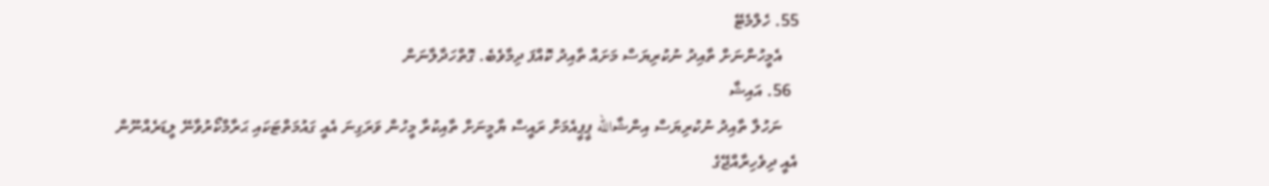55. ހެލްމެޓޭ
    އެމީހުންނަށް ތާއިދު ނުކުރިޔަސް މަށައް ތާއިދު ކޮއްފަ ދިމާވެބެ. ގޮތްހަދާލާނަން
  56. އައިޝާ
    ނަހުލާ ތާއިދު ނުކުރިޔަސް އިންޝާالله ޕީޕީއެމަށް ރައީސް ޔާމީނަށް ތާއިކުރާ މީހުން ވަރަގިނަ އެއީ ގައުމަތްޓަކައި ޙަރާމްކޯރުވާނޭ ލީޑަރެއްނޫން އެއީ ދިވެހިރާއްޖޭގެ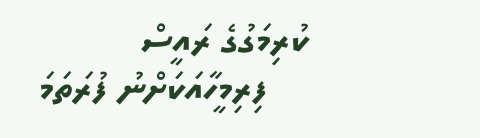ކުރިމަގުގެ ރައީސް
    ފިރިމީހާއަކަށްނު ފުރަތަމަ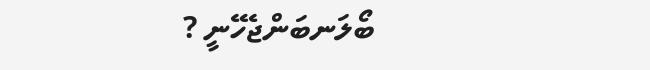ބޯލަނބަންޖެހޭނީ ?